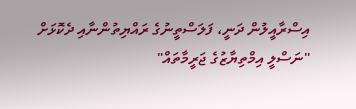އިސްރާއީލުން ދަނީ، ފަލަސްތީނުގެ ރައްޔިތުންނާއި ދެކޮޅަށް "ނަސްލީ އިމްތިޔާޒުގެ ޖަރީމާތައް"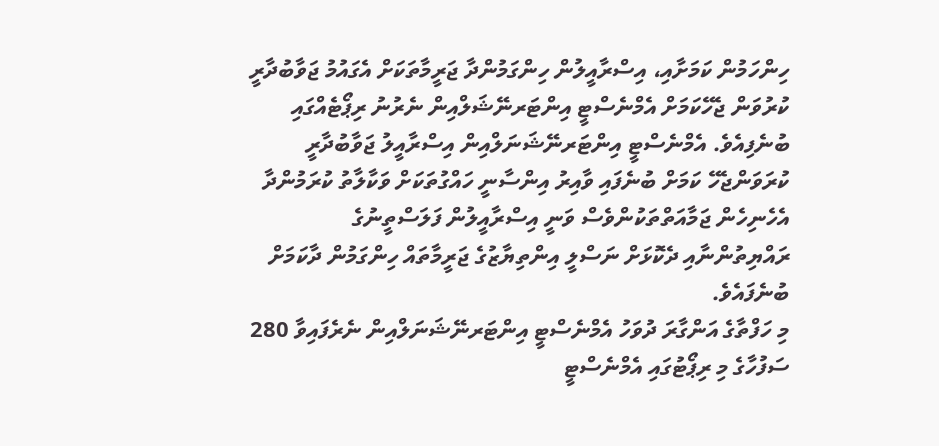ހިންހަމުން ކަމަށާއި، އިސްރާއީލުން ހިންގަމުންދާ ޖަރީމާތަކަށް އެގައުމު ޖަވާބުދާރީ ކުރުވަން ޖެހޭކަމަށް އެމްނެސްޓީ އިންޓަރނޭޝަލްއިން ނެރުނު ރިޕޯޓެއްގައި ބުނެފިއެވެ. އެމްނެސްޓީ އިންޓަރނޭޝަނަލްއިން އިސްރާއީލު ޖަވާބުދާރީ ކުރަވަންޖެހޭ ކަމަށް ބުނެފައި ވާއިރު އިންސާނީ ހައްގުތަކަށް ވަކާލާތު ކުރަމުންދާ އެހެނިހެން ޖަމާއަތްތަކުންވެސް ވަނީ އިސްރާއީލުން ފަލަސްތީނުގެ ރައްޔިތުންނާއި ދެކޮޅަށް ނަސްލީ އިންތިޔާޒުގެ ޖަރީމާތައް ހިންގަމުން ދާކަމަށް ބުނެފައެވެ.
މި ހަފްތާގެ އަންގާރަ ދުވަހު އެމްނެސްޓީ އިންޓަރނޭޝަނަލްއިން ނެރެފައިވާ 280 ސަފުހާގެ މި ރިޕޯޓުގައި އެމްނެސްޓީ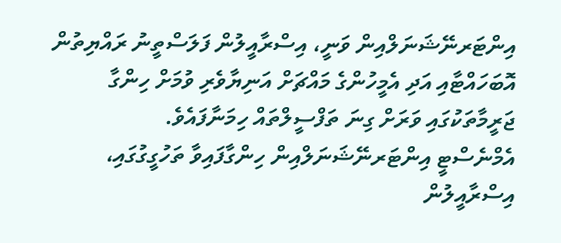އިންޓަރނޭޝަނަލްއިން ވަނީ، އިސްރާއީލުން ފަލަސްތީނު ރައްޔިތުން އޮބަހައްޓާއި އަދި އެމީހުންގެ މައްޗަށް އަނިޔާވެރި ވުމަށް ހިންގާ ޖަރީމާތަކުގައި ވަރަށް ގިނަ ތަފްސީލްތައް ހިމަނާފައެވެ.
އެމްނެސްޓީ އިންޓަރނޭޝަނަލްއިން ހިންގާފައިވާ ތަހުގީގުގައި، އިސްރާއީލުން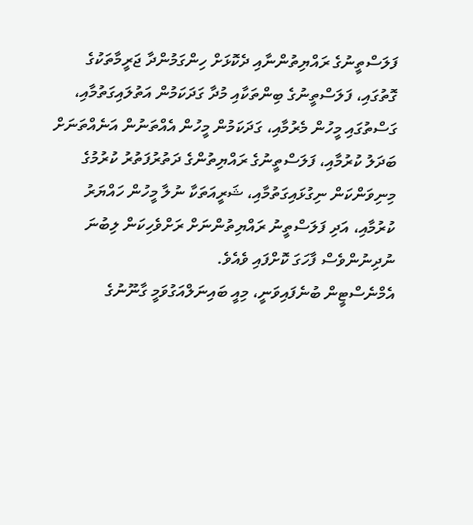ފަލަސްތީނުގެ ރައްޔިތުންނާއި ދެކޮޅަށް ހިންގަމުންދާ ޖަރީމާތަކުގެ ގޮތުގައި، ފަލަސްތީނުގެ ބިންތަކާއި މުދާ ގަދަކަމުން އަތުލައިގަތުމާއި، ގަސްތުގައި މީހުން މެރުމާއި، ގަދަކަމުން މީހުން އެއްތަނުން އަނެއްތަނަށް ބަދަލު ކުރުމާއި، ފަލަސްތީނުގެ ރައްޔިތުންގެ ދަތުރުފަތުރު ކުރުމުގެ މިނިވަންކަން ނިގުޅައިގަތުމާއި، ޝަރީއަތަކާ ނުލާ މީހުން ހައްޔަރު ކުރުމާއި، އަދި ފަލަސްތީނު ރައްޔިތުންނަށް ރަށްވެހިކަން ލިބުނަ ނުދިނުންވެސް ފާހަގަ ކޮށްފައި ވެއެވެ.
އެމްނެސްޓީން ބުނެފައިވަނީ، މިއީ ބައިނަލްއަގުވަމީ ގާނޫނުގެ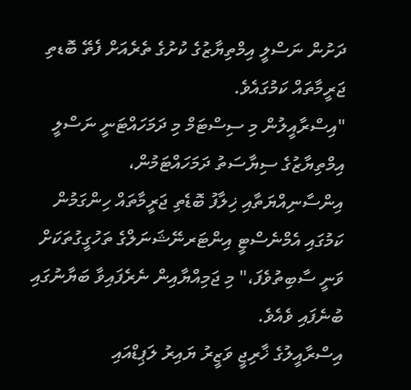ދަށުން ނަސްލީ އިމްތިޔާޒުގެ ކުށުގެ ތެރެއަށް ފެތޭ ބޮޑތި ޖަރީމާތައް ކަމުގައެވެ.
"އިސްރާއީލުން މި ސިސްޓަމް މި ދަމަހައްޓަނީ ނަސްލީ އިމްތިޔާޒުގެ ސިޔާސަތު ދަމަހައްޓަމުން، އިންސާނިއްޔަތާއި ޚިލާފު ބޮޑެތި ޖަރީމާތައް ހިންގަމުން ކަމުގައި އެމްނެސްޓީ އިންޓަރނޭޝަނަލްގެ ތަހުގީގުތަކަށް ވަނީ ސާބިތުވެފަ،" މި ޖަމިއްޔާއިން ނެރެފައިވާ ބަޔާނުގައި ބުނެފައި ވެއެވެ.
އިސްރާއީލުގެ ޚާރިޖީ ވަޒީރު ޔައިރު ލަޕިޑްއައި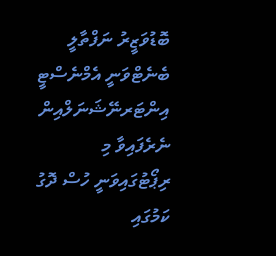ބޮޑުވަޒީރު ނަފްތާލީ ބެނެޓްވަނީ އެމްނެސްޓީ އިންޓަރނޭޝަނަލްއިން ނެރެފައިވާ މި ރިޕޯޓުގައިވަނީ ހުސް ދޮގު ކަމުގައި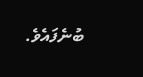ބުނެފައެވެ.